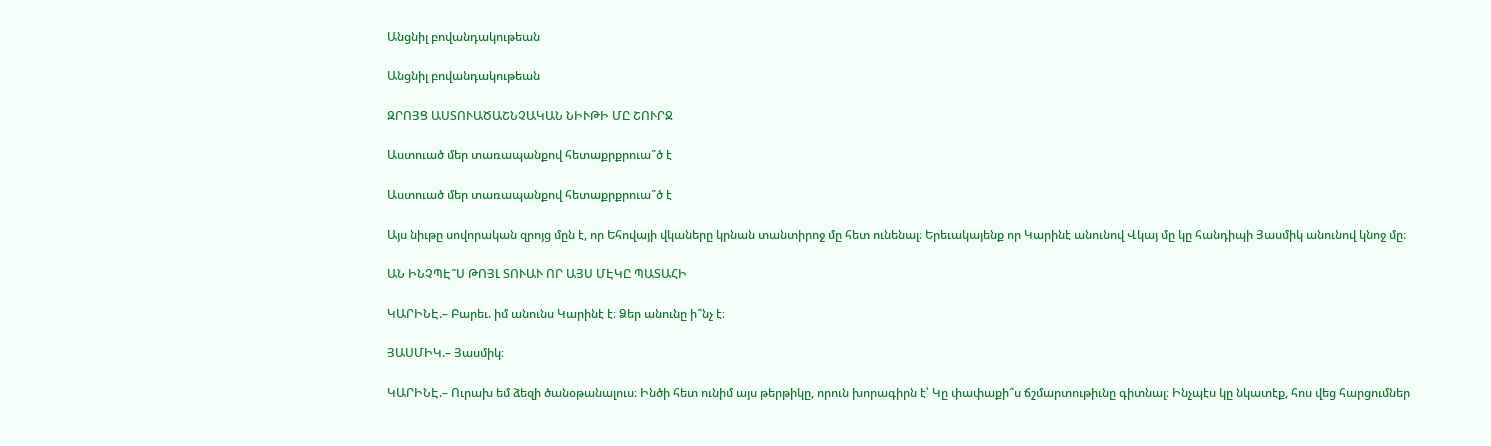Անցնիլ բովանդակութեան

Անցնիլ բովանդակութեան

ԶՐՈՅՑ ԱՍՏՈՒԱԾԱՇՆՉԱԿԱՆ ՆԻՒԹԻ ՄԸ ՇՈՒՐՋ

Աստուած մեր տառապանքով հետաքրքրուա՞ծ է

Աստուած մեր տառապանքով հետաքրքրուա՞ծ է

Այս նիւթը սովորական զրոյց մըն է, որ Եհովայի վկաները կրնան տանտիրոջ մը հետ ունենալ։ Երեւակայենք որ Կարինէ անունով Վկայ մը կը հանդիպի Յասմիկ անունով կնոջ մը։

ԱՆ ԻՆՉՊԷ՞Ս ԹՈՅԼ ՏՈՒԱՒ ՈՐ ԱՅՍ ՄԷԿԸ ՊԱՏԱՀԻ

ԿԱՐԻՆԷ.– Բարեւ. իմ անունս Կարինէ է։ Ձեր անունը ի՞նչ է։

ՅԱՍՄԻԿ.– Յասմիկ։

ԿԱՐԻՆԷ.– Ուրախ եմ ձեզի ծանօթանալուս։ Ինծի հետ ունիմ այս թերթիկը, որուն խորագիրն է՝ Կը փափաքի՞ս ճշմարտութիւնը գիտնալ։ Ինչպէս կը նկատէք, հոս վեց հարցումներ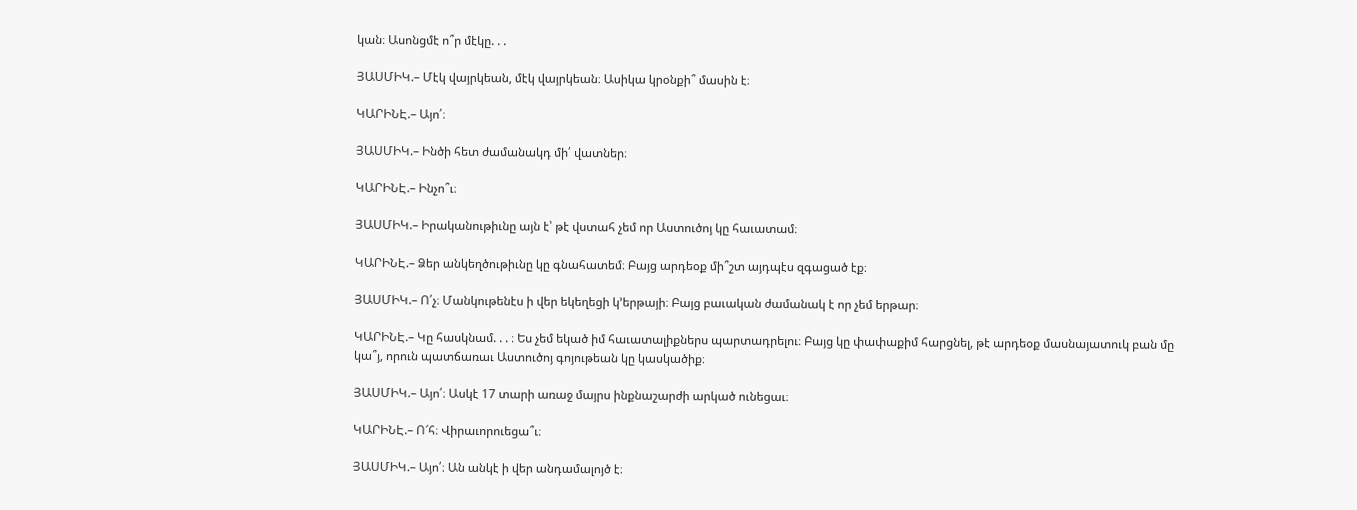կան։ Ասոնցմէ ո՞ր մէկը. . .

ՅԱՍՄԻԿ.– Մէկ վայրկեան, մէկ վայրկեան։ Ասիկա կրօնքի՞ մասին է։

ԿԱՐԻՆԷ.– Այո՛։

ՅԱՍՄԻԿ.– Ինծի հետ ժամանակդ մի՛ վատներ։

ԿԱՐԻՆԷ.– Ինչո՞ւ։

ՅԱՍՄԻԿ.– Իրականութիւնը այն է՝ թէ վստահ չեմ որ Աստուծոյ կը հաւատամ։

ԿԱՐԻՆԷ.– Ձեր անկեղծութիւնը կը գնահատեմ։ Բայց արդեօք մի՞շտ այդպէս զգացած էք։

ՅԱՍՄԻԿ.– Ո՛չ։ Մանկութենէս ի վեր եկեղեցի կ’երթայի։ Բայց բաւական ժամանակ է որ չեմ երթար։

ԿԱՐԻՆԷ.– Կը հասկնամ. . . ։ Ես չեմ եկած իմ հաւատալիքներս պարտադրելու։ Բայց կը փափաքիմ հարցնել, թէ արդեօք մասնայատուկ բան մը կա՞յ, որուն պատճառաւ Աստուծոյ գոյութեան կը կասկածիք։

ՅԱՍՄԻԿ.– Այո՛։ Ասկէ 17 տարի առաջ մայրս ինքնաշարժի արկած ունեցաւ։

ԿԱՐԻՆԷ.– Ո՜հ։ Վիրաւորուեցա՞ւ։

ՅԱՍՄԻԿ.– Այո՛։ Ան անկէ ի վեր անդամալոյծ է։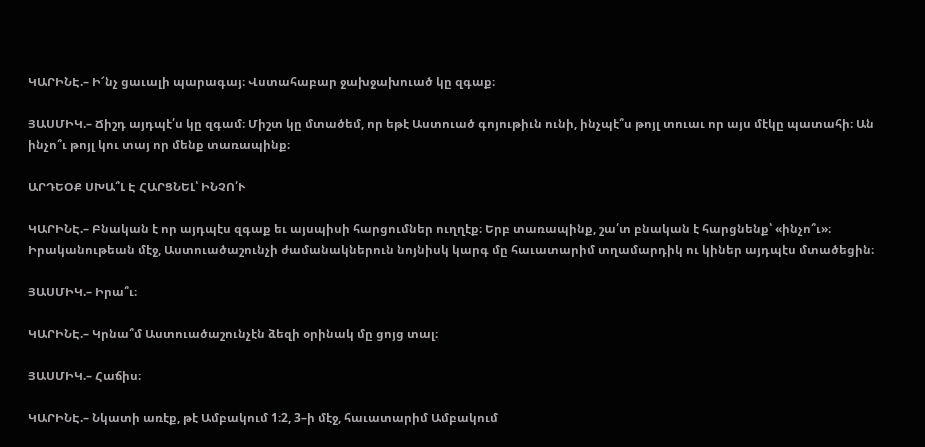ԿԱՐԻՆԷ.– Ի՜նչ ցաւալի պարագայ։ Վստահաբար ջախջախուած կը զգաք։

ՅԱՍՄԻԿ.– Ճիշդ այդպէ՛ս կը զգամ։ Միշտ կը մտածեմ, որ եթէ Աստուած գոյութիւն ունի, ինչպէ՞ս թոյլ տուաւ որ այս մէկը պատահի։ Ան ինչո՞ւ թոյլ կու տայ որ մենք տառապինք։

ԱՐԴԵՕՔ ՍԽԱ՞Լ Է ՀԱՐՑՆԵԼ՝ ԻՆՉՈ՛Ւ

ԿԱՐԻՆԷ.– Բնական է որ այդպէս զգաք եւ այսպիսի հարցումներ ուղղէք։ Երբ տառապինք, շա՛տ բնական է հարցնենք՝ «ինչո՞ւ»։ Իրականութեան մէջ, Աստուածաշունչի ժամանակներուն նոյնիսկ կարգ մը հաւատարիմ տղամարդիկ ու կիներ այդպէս մտածեցին։

ՅԱՍՄԻԿ.– Իրա՞ւ։

ԿԱՐԻՆԷ.– Կրնա՞մ Աստուածաշունչէն ձեզի օրինակ մը ցոյց տալ։

ՅԱՍՄԻԿ.– Հաճիս։

ԿԱՐԻՆԷ.– Նկատի առէք, թէ Ամբակում 1։2, 3–ի մէջ, հաւատարիմ Ամբակում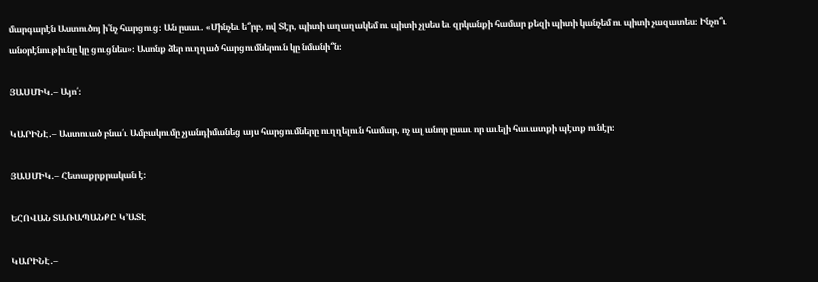մարգարէն Աստուծոյ ի՛նչ հարցուց։ Ան ըսաւ. «Մինչեւ ե՞րբ, ով Տէր, պիտի աղաղակեմ ու պիտի չլսես եւ զրկանքի համար քեզի պիտի կանչեմ ու պիտի չազատես։ Ինչո՞ւ անօրէնութիւնը կը ցուցնես»։ Ասոնք ձեր ուղղած հարցումներուն կը նմանի՞ն։

ՅԱՍՄԻԿ.– Այո՛։

ԿԱՐԻՆԷ.– Աստուած բնա՛ւ Ամբակումը չյանդիմանեց այս հարցումները ուղղելուն համար, ոչ ալ անոր ըսաւ որ աւելի հաւատքի պէտք ունէր։

ՅԱՍՄԻԿ.– Հետաքրքրական է։

ԵՀՈՎԱՆ ՏԱՌԱՊԱՆՔԸ Կ’ԱՏԷ

ԿԱՐԻՆԷ.–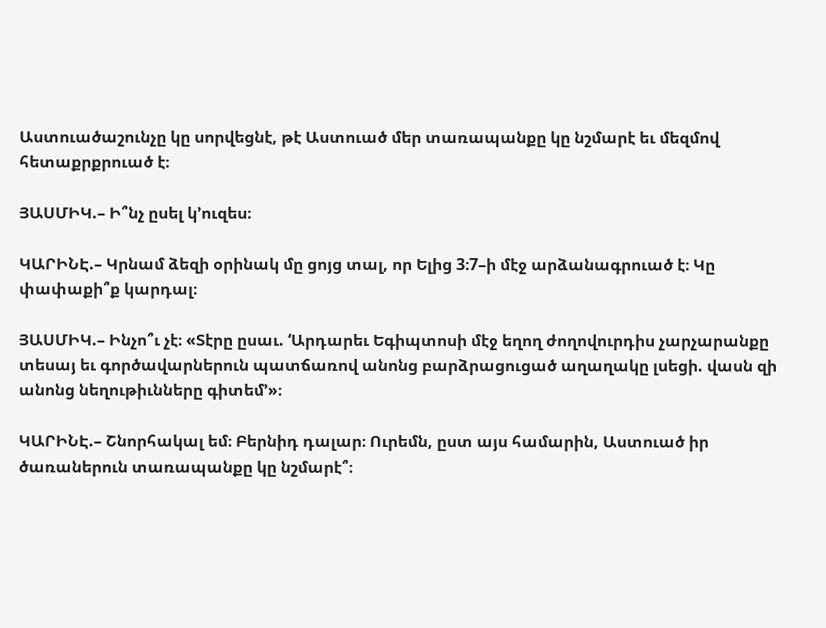Աստուածաշունչը կը սորվեցնէ, թէ Աստուած մեր տառապանքը կը նշմարէ եւ մեզմով հետաքրքրուած է։

ՅԱՍՄԻԿ.– Ի՞նչ ըսել կ’ուզես։

ԿԱՐԻՆԷ.– Կրնամ ձեզի օրինակ մը ցոյց տալ, որ Ելից 3։7–ի մէջ արձանագրուած է։ Կը փափաքի՞ք կարդալ։

ՅԱՍՄԻԿ.– Ինչո՞ւ չէ։ «Տէրը ըսաւ. ‘Արդարեւ Եգիպտոսի մէջ եղող ժողովուրդիս չարչարանքը տեսայ եւ գործավարներուն պատճառով անոնց բարձրացուցած աղաղակը լսեցի. վասն զի անոնց նեղութիւնները գիտեմ’»։

ԿԱՐԻՆԷ.– Շնորհակալ եմ։ Բերնիդ դալար։ Ուրեմն, ըստ այս համարին, Աստուած իր ծառաներուն տառապանքը կը նշմարէ՞։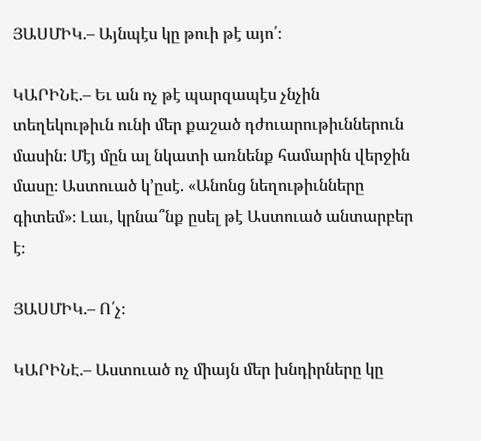ՅԱՍՄԻԿ.– Այնպէս կը թուի թէ այո՛։

ԿԱՐԻՆԷ.– Եւ ան ոչ թէ պարզապէս չնչին տեղեկութիւն ունի մեր քաշած դժուարութիւններուն մասին։ Մէյ մըն ալ նկատի առնենք համարին վերջին մասը։ Աստուած կ’ըսէ. «Անոնց նեղութիւնները գիտեմ»։ Լաւ, կրնա՞նք ըսել թէ Աստուած անտարբեր է։

ՅԱՍՄԻԿ.– Ո՛չ։

ԿԱՐԻՆԷ.– Աստուած ոչ միայն մեր խնդիրները կը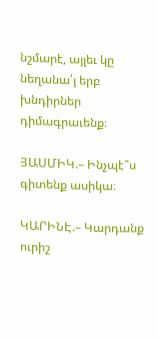նշմարէ, այլեւ կը նեղանա՛յ երբ խնդիրներ դիմագրաւենք։

ՅԱՍՄԻԿ.– Ինչպէ՞ս գիտենք ասիկա։

ԿԱՐԻՆԷ.– Կարդանք ուրիշ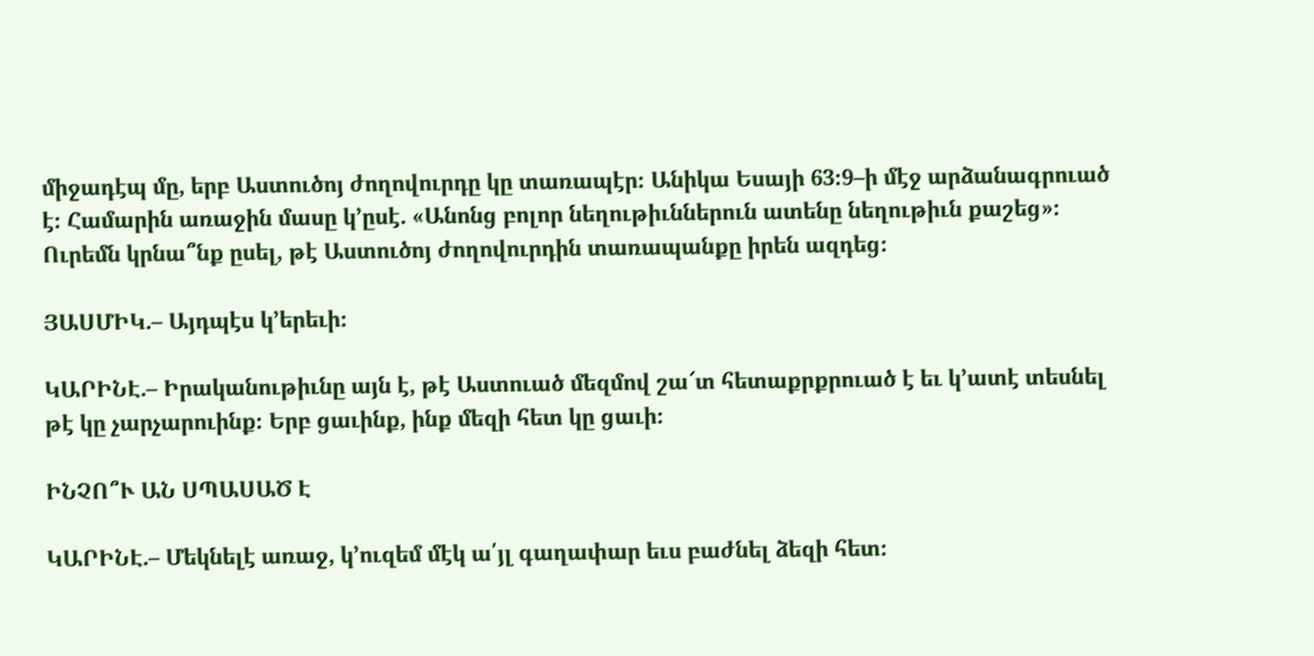միջադէպ մը, երբ Աստուծոյ ժողովուրդը կը տառապէր։ Անիկա Եսայի 63։9–ի մէջ արձանագրուած է։ Համարին առաջին մասը կ’ըսէ. «Անոնց բոլոր նեղութիւններուն ատենը նեղութիւն քաշեց»։ Ուրեմն կրնա՞նք ըսել, թէ Աստուծոյ ժողովուրդին տառապանքը իրեն ազդեց։

ՅԱՍՄԻԿ.– Այդպէս կ’երեւի։

ԿԱՐԻՆԷ.– Իրականութիւնը այն է, թէ Աստուած մեզմով շա՜տ հետաքրքրուած է եւ կ’ատէ տեսնել թէ կը չարչարուինք։ Երբ ցաւինք, ինք մեզի հետ կը ցաւի։

ԻՆՉՈ՞Ւ ԱՆ ՍՊԱՍԱԾ Է

ԿԱՐԻՆԷ.– Մեկնելէ առաջ, կ’ուզեմ մէկ ա՛յլ գաղափար եւս բաժնել ձեզի հետ։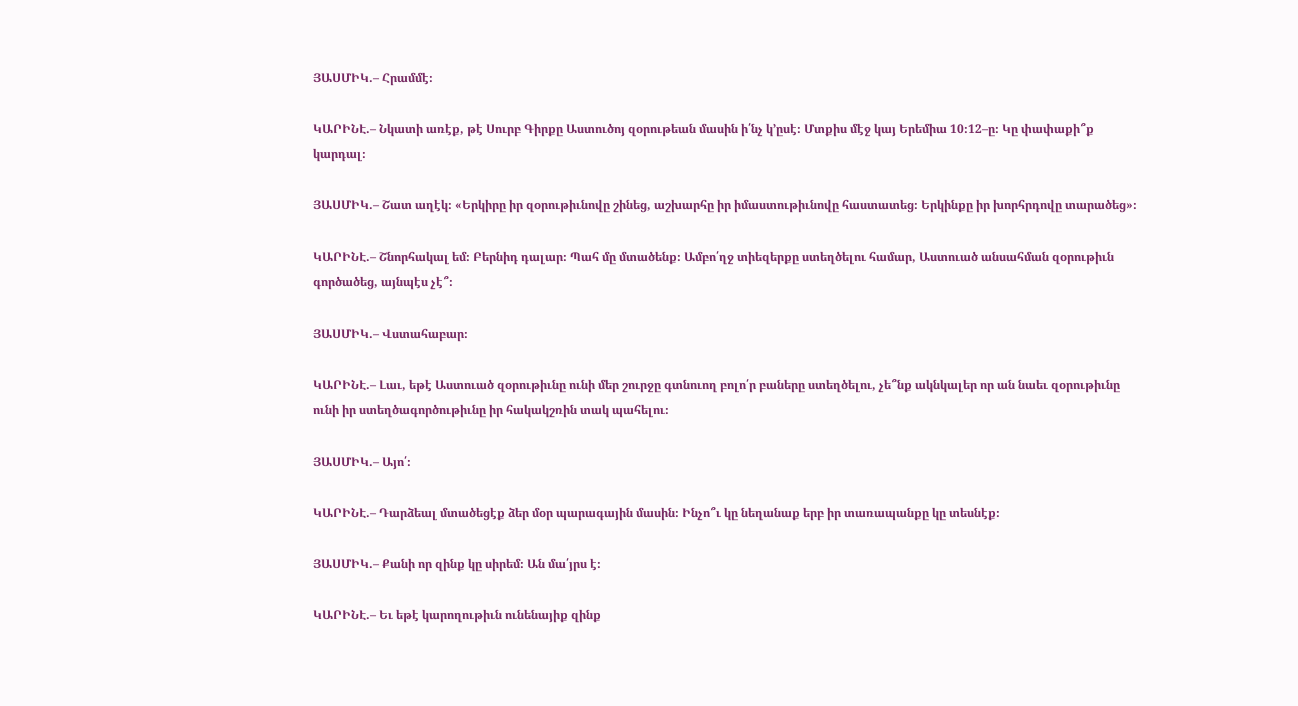ՅԱՍՄԻԿ.– Հրամմէ։

ԿԱՐԻՆԷ.– Նկատի առէք, թէ Սուրբ Գիրքը Աստուծոյ զօրութեան մասին ի՛նչ կ’ըսէ։ Մտքիս մէջ կայ Երեմիա 10։12–ը։ Կը փափաքի՞ք կարդալ։

ՅԱՍՄԻԿ.– Շատ աղէկ։ «Երկիրը իր զօրութիւնովը շինեց, աշխարհը իր իմաստութիւնովը հաստատեց։ Երկինքը իր խորհրդովը տարածեց»։

ԿԱՐԻՆԷ.– Շնորհակալ եմ։ Բերնիդ դալար։ Պահ մը մտածենք։ Ամբո՛ղջ տիեզերքը ստեղծելու համար, Աստուած անսահման զօրութիւն գործածեց, այնպէս չէ՞։

ՅԱՍՄԻԿ.– Վստահաբար։

ԿԱՐԻՆԷ.– Լաւ, եթէ Աստուած զօրութիւնը ունի մեր շուրջը գտնուող բոլո՛ր բաները ստեղծելու, չե՞նք ակնկալեր որ ան նաեւ զօրութիւնը ունի իր ստեղծագործութիւնը իր հակակշռին տակ պահելու։

ՅԱՍՄԻԿ.– Այո՛։

ԿԱՐԻՆԷ.– Դարձեալ մտածեցէք ձեր մօր պարագային մասին։ Ինչո՞ւ կը նեղանաք երբ իր տառապանքը կը տեսնէք։

ՅԱՍՄԻԿ.– Քանի որ զինք կը սիրեմ։ Ան մա՛յրս է։

ԿԱՐԻՆԷ.– Եւ եթէ կարողութիւն ունենայիք զինք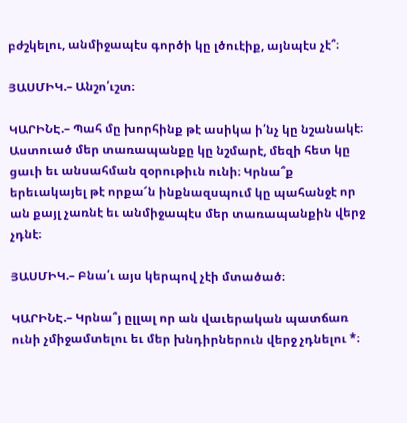բժշկելու, անմիջապէս գործի կը լծուէիք, այնպէս չէ՞։

ՅԱՍՄԻԿ.– Անշո՛ւշտ։

ԿԱՐԻՆԷ.– Պահ մը խորհինք թէ ասիկա ի՛նչ կը նշանակէ։ Աստուած մեր տառապանքը կը նշմարէ, մեզի հետ կը ցաւի եւ անսահման զօրութիւն ունի։ Կրնա՞ք երեւակայել թէ որքա՜ն ինքնազսպում կը պահանջէ որ ան քայլ չառնէ եւ անմիջապէս մեր տառապանքին վերջ չդնէ։

ՅԱՍՄԻԿ.– Բնա՛ւ այս կերպով չէի մտածած։

ԿԱՐԻՆԷ.– Կրնա՞յ ըլլալ որ ան վաւերական պատճառ ունի չմիջամտելու եւ մեր խնդիրներուն վերջ չդնելու *։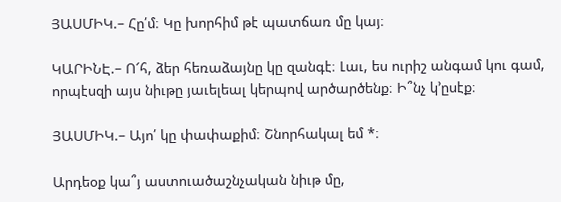ՅԱՍՄԻԿ.– Հը՛մ։ Կը խորհիմ թէ պատճառ մը կայ։

ԿԱՐԻՆԷ.– Ո՜հ, ձեր հեռաձայնը կը զանգէ։ Լաւ, ես ուրիշ անգամ կու գամ, որպէսզի այս նիւթը յաւելեալ կերպով արծարծենք։ Ի՞նչ կ’ըսէք։

ՅԱՍՄԻԿ.– Այո՛ կը փափաքիմ։ Շնորհակալ եմ *։

Արդեօք կա՞յ աստուածաշնչական նիւթ մը,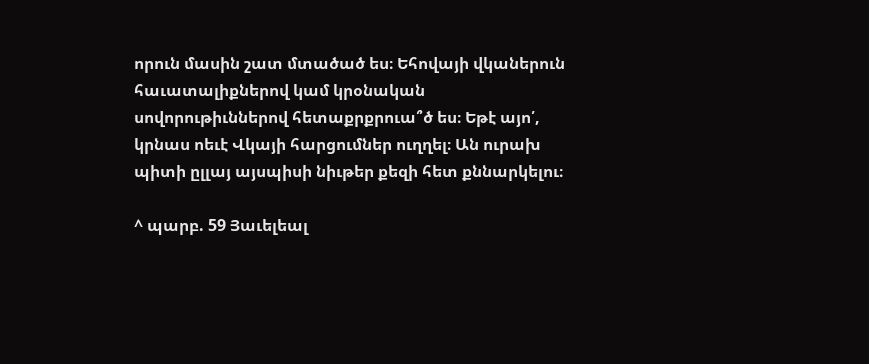որուն մասին շատ մտածած ես։ Եհովայի վկաներուն հաւատալիքներով կամ կրօնական սովորութիւններով հետաքրքրուա՞ծ ես։ Եթէ այո՛, կրնաս ոեւէ Վկայի հարցումներ ուղղել։ Ան ուրախ պիտի ըլլայ այսպիսի նիւթեր քեզի հետ քննարկելու։

^ պարբ. 59 Յաւելեալ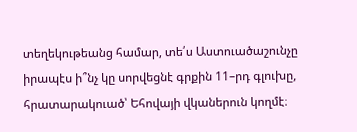տեղեկութեանց համար, տե՛ս Աստուածաշունչը իրապէս ի՞նչ կը սորվեցնէ գրքին 11–րդ գլուխը, հրատարակուած՝ Եհովայի վկաներուն կողմէ։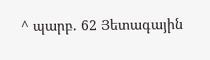^ պարբ. 62 Յետագային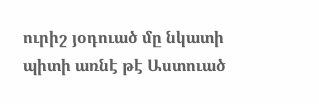ուրիշ յօդուած մը նկատի պիտի առնէ թէ Աստուած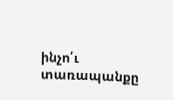ինչո՛ւ տառապանքը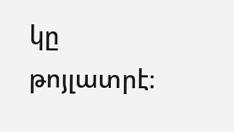կը թոյլատրէ։